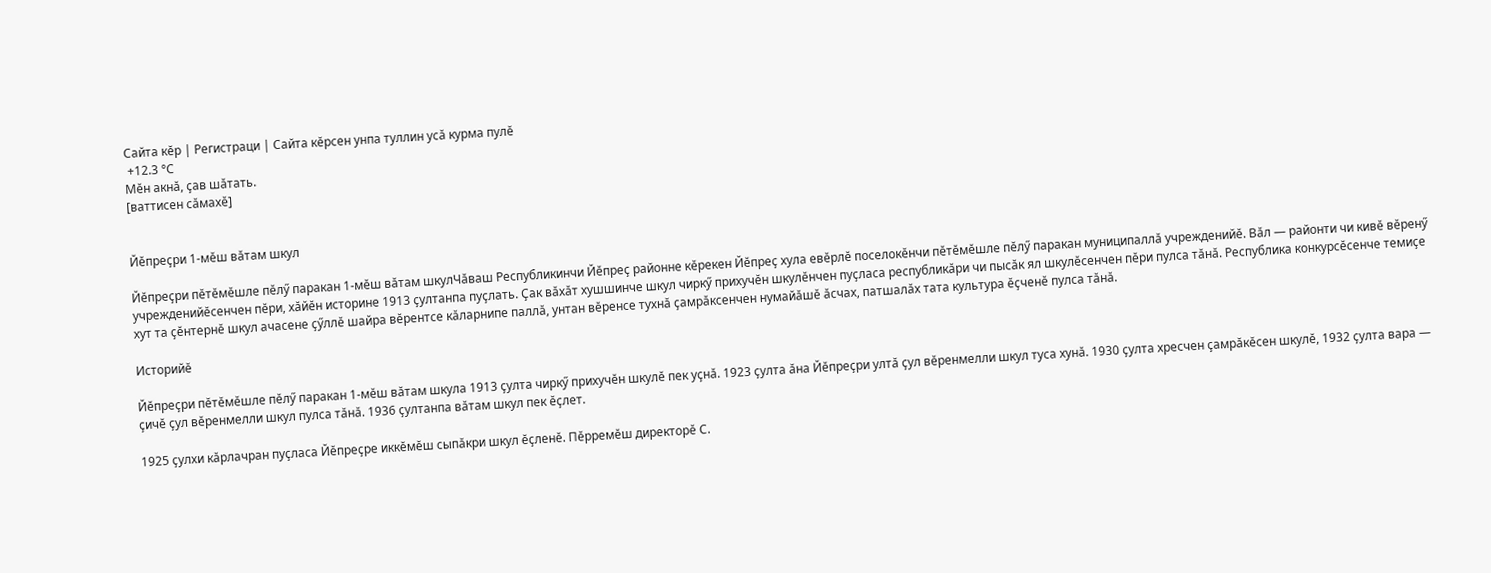Сайта кӗр | Регистраци | Сайта кӗрсен унпа туллин усӑ курма пулӗ
 +12.3 °C
Мӗн акнӑ, ҫав шӑтать.
[ваттисен сӑмахӗ]


Йӗпреҫри 1-мӗш вӑтам шкул

Йӗпреҫри пӗтӗмӗшле пӗлӳ паракан 1-мӗш вӑтам шкулЧӑваш Республикинчи Йӗпреҫ районне кӗрекен Йӗпреҫ хула евӗрлӗ поселокӗнчи пӗтӗмӗшле пӗлӳ паракан муниципаллӑ учрежденийӗ. Вӑл — районти чи кивӗ вӗренӳ учрежденийӗсенчен пӗри, хӑйӗн историне 1913 ҫултанпа пуҫлать. Ҫак вӑхӑт хушшинче шкул чиркӳ прихучӗн шкулӗнчен пуҫласа республикӑри чи пысӑк ял шкулӗсенчен пӗри пулса тӑнӑ. Республика конкурсӗсенче темиҫе хут та ҫӗнтернӗ шкул ачасене ҫӳллӗ шайра вӗрентсе кӑларнипе паллӑ, унтан вӗренсе тухнӑ ҫамрӑксенчен нумайӑшӗ ӑсчах, патшалӑх тата культура ӗҫченӗ пулса тӑнӑ.

Историйӗ

Йӗпреҫри пӗтӗмӗшле пӗлӳ паракан 1-мӗш вӑтам шкула 1913 ҫулта чиркӳ прихучӗн шкулӗ пек уҫнӑ. 1923 ҫулта ӑна Йӗпреҫри ултӑ ҫул вӗренмелли шкул туса хунӑ. 1930 ҫулта хресчен ҫамрӑкӗсен шкулӗ, 1932 ҫулта вара — ҫичӗ ҫул вӗренмелли шкул пулса тӑнӑ. 1936 ҫултанпа вӑтам шкул пек ӗҫлет.

1925 ҫулхи кӑрлачран пуҫласа Йӗпреҫре иккӗмӗш сыпӑкри шкул ӗҫленӗ. Пӗрремӗш директорӗ С.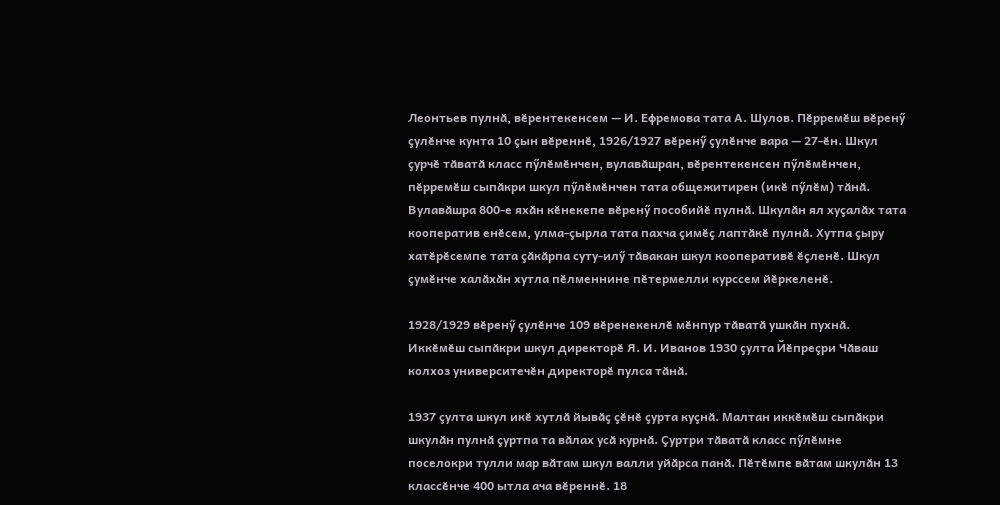Леонтьев пулнӑ, вӗрентекенсем — И. Ефремова тата А. Шулов. Пӗрремӗш вӗренӳ ҫулӗнче кунта 10 ҫын вӗреннӗ, 1926/1927 вӗренӳ ҫулӗнче вара — 27-ӗн. Шкул ҫурчӗ тӑватӑ класс пӳлӗмӗнчен, вулавӑшран, вӗрентекенсен пӳлӗмӗнчен, пӗрремӗш сыпӑкри шкул пӳлӗмӗнчен тата общежитирен (икӗ пӳлӗм) тӑнӑ. Вулавӑшра 800-е яхӑн кӗнекепе вӗренӳ пособийӗ пулнӑ. Шкулӑн ял хуҫалӑх тата кооператив енӗсем, улма-ҫырла тата пахча ҫимӗҫ лаптӑкӗ пулнӑ. Хутпа ҫыру хатӗрӗсемпе тата ҫӑкӑрпа суту-илӳ тӑвакан шкул кооперативӗ ӗҫленӗ. Шкул ҫумӗнче халӑхӑн хутла пӗлменнине пӗтермелли курссем йӗркеленӗ.

1928/1929 вӗренӳ ҫулӗнче 109 вӗренекенлӗ мӗнпур тӑватӑ ушкӑн пухнӑ. Иккӗмӗш сыпӑкри шкул директорӗ Я. И. Иванов 1930 ҫулта Йӗпреҫри Чӑваш колхоз университечӗн директорӗ пулса тӑнӑ.

1937 ҫулта шкул икӗ хутлӑ йывӑҫ ҫӗнӗ ҫурта куҫнӑ. Малтан иккӗмӗш сыпӑкри шкулӑн пулнӑ ҫуртпа та вӑлах усӑ курнӑ. Ҫуртри тӑватӑ класс пӳлӗмне поселокри тулли мар вӑтам шкул валли уйӑрса панӑ. Пӗтӗмпе вӑтам шкулӑн 13 классӗнче 400 ытла ача вӗреннӗ. 18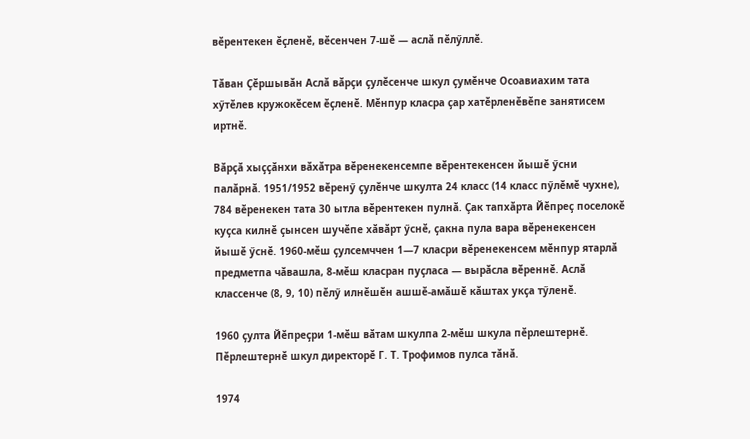вӗрентекен ӗҫленӗ, вӗсенчен 7-шӗ — аслӑ пӗлӳллӗ.

Тӑван Ҫӗршывӑн Аслӑ вӑрҫи ҫулӗсенче шкул ҫумӗнче Осоавиахим тата хӳтӗлев кружокӗсем ӗҫленӗ. Мӗнпур класра ҫар хатӗрленӗвӗпе занятисем иртнӗ.

Вӑрҫӑ хыҫҫӑнхи вӑхӑтра вӗренекенсемпе вӗрентекенсен йышӗ ӳсни палӑрнӑ. 1951/1952 вӗренӳ ҫулӗнче шкулта 24 класс (14 класс пӳлӗмӗ чухне), 784 вӗренекен тата 30 ытла вӗрентекен пулнӑ. Ҫак тапхӑрта Йӗпреҫ поселокӗ куҫса килнӗ ҫынсен шучӗпе хӑвӑрт ӳснӗ, ҫакна пула вара вӗренекенсен йышӗ ӳснӗ. 1960-мӗш ҫулсемччен 1—7 класри вӗренекенсем мӗнпур ятарлӑ предметпа чӑвашла, 8-мӗш класран пуҫласа — вырӑсла вӗреннӗ. Аслӑ классенче (8, 9, 10) пӗлӳ илнӗшӗн ашшӗ-амӑшӗ кӑштах укҫа тӳленӗ.

1960 ҫулта Йӗпреҫри 1-мӗш вӑтам шкулпа 2-мӗш шкула пӗрлештернӗ. Пӗрлештернӗ шкул директорӗ Г. Т. Трофимов пулса тӑнӑ.

1974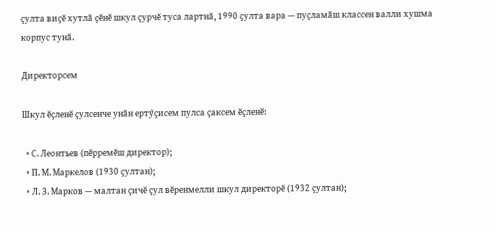ҫулта виҫӗ хутлӑ ҫӗнӗ шкул ҫурчӗ туса лартнӑ, 1990 ҫулта вара — пуҫламӑш классен валли хушма корпус тунӑ.

Директорсем

Шкул ӗҫленӗ ҫулсенче унӑн ертӳҫисем пулса ҫаксем ӗҫленӗ:

  • С. Леонтьев (пӗрремӗш директор);
  • П. М. Маркелов (1930 ҫултан);
  • Л. З. Марков — малтан ҫичӗ ҫул вӗренмелли шкул директорӗ (1932 ҫултан);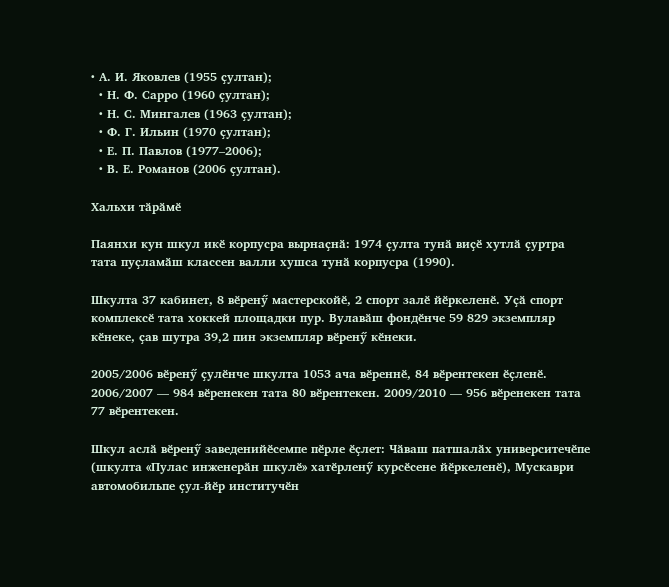• А. И. Яковлев (1955 ҫултан);
  • Н. Ф. Сарро (1960 ҫултан);
  • Н. С. Мингалев (1963 ҫултан);
  • Ф. Г. Ильин (1970 ҫултан);
  • Е. П. Павлов (1977–2006);
  • В. Е. Романов (2006 ҫултан).

Хальхи тӑрӑмӗ

Паянхи кун шкул икӗ корпусра вырнаҫнӑ: 1974 ҫулта тунӑ виҫӗ хутлӑ ҫуртра тата пуҫламӑш классен валли хушса тунӑ корпусра (1990).

Шкулта 37 кабинет, 8 вӗренӳ мастерскойӗ, 2 спорт залӗ йӗркеленӗ. Уҫӑ спорт комплексӗ тата хоккей площадки пур. Вулавӑш фондӗнче 59 829 экземпляр кӗнеке, ҫав шутра 39,2 пин экземпляр вӗренӳ кӗнеки.

2005/2006 вӗренӳ ҫулӗнче шкулта 1053 ача вӗреннӗ, 84 вӗрентекен ӗҫленӗ. 2006/2007 — 984 вӗренекен тата 80 вӗрентекен. 2009/2010 — 956 вӗренекен тата 77 вӗрентекен.

Шкул аслӑ вӗренӳ заведенийӗсемпе пӗрле ӗҫлет: Чӑваш патшалӑх университечӗпе (шкулта «Пулас инженерӑн шкулӗ» хатӗрленӳ курсӗсене йӗркеленӗ), Мускаври автомобильпе ҫул-йӗр институчӗн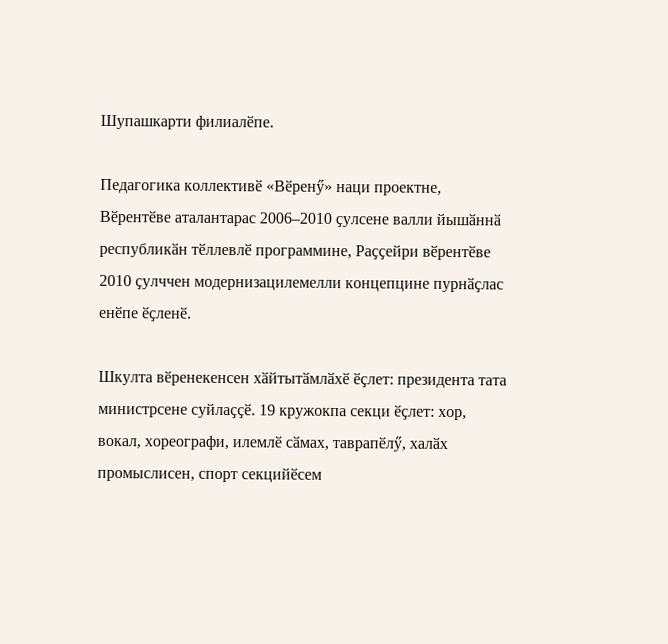Шупашкарти филиалӗпе.

Педагогика коллективӗ «Вӗренӳ» наци проектне, Вӗрентӗве аталантарас 2006–2010 ҫулсене валли йышӑннӑ республикӑн тӗллевлӗ программине, Раҫҫейри вӗрентӗве 2010 ҫулччен модернизацилемелли концепцине пурнӑҫлас енӗпе ӗҫленӗ.

Шкулта вӗренекенсен хӑйтытӑмлӑхӗ ӗҫлет: президента тата министрсене суйлаҫҫӗ. 19 кружокпа секци ӗҫлет: хор, вокал, хореографи, илемлӗ сӑмах, таврапӗлӳ, халӑх промыслисен, спорт секцийӗсем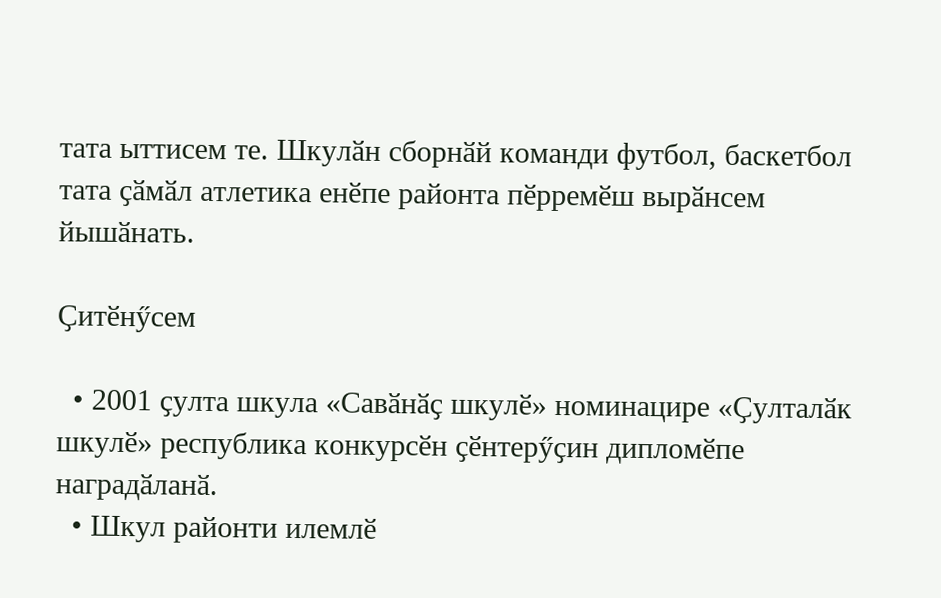тата ыттисем те. Шкулӑн сборнӑй команди футбол, баскетбол тата ҫӑмӑл атлетика енӗпе районта пӗрремӗш вырӑнсем йышӑнать.

Ҫитӗнӳсем

  • 2001 ҫулта шкула «Савӑнӑҫ шкулӗ» номинацире «Ҫулталӑк шкулӗ» республика конкурсӗн ҫӗнтерӳҫин дипломӗпе наградӑланӑ.
  • Шкул районти илемлӗ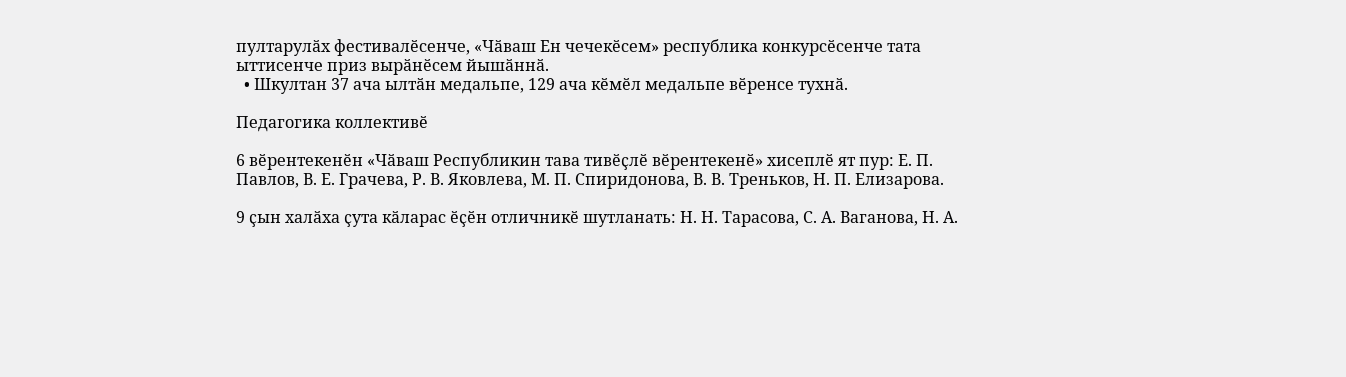пултарулӑх фестивалӗсенче, «Чӑваш Ен чечекӗсем» республика конкурсӗсенче тата ыттисенче приз вырӑнӗсем йышӑннӑ.
  • Шкултан 37 ача ылтӑн медальпе, 129 ача кӗмӗл медальпе вӗренсе тухнӑ.

Педагогика коллективӗ

6 вӗрентекенӗн «Чӑваш Республикин тава тивӗҫлӗ вӗрентекенӗ» хисеплӗ ят пур: Е. П. Павлов, В. Е. Грачева, Р. В. Яковлева, М. П. Спиридонова, В. В. Треньков, Н. П. Елизарова.

9 ҫын халӑха ҫута кӑларас ӗҫӗн отличникӗ шутланать: Н. Н. Тарасова, С. А. Ваганова, Н. А.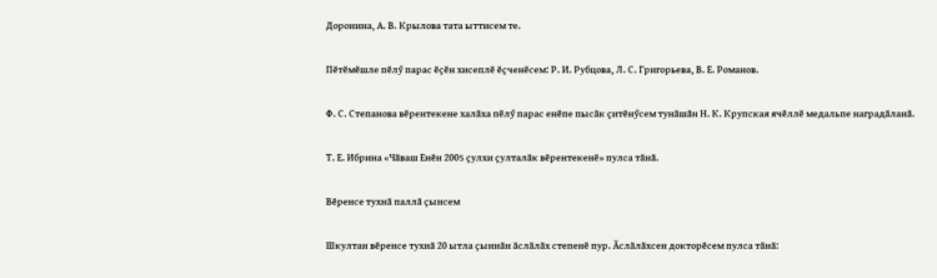Доронина, А. В. Крылова тата ыттисем те.

Пӗтӗмӗшле пӗлӳ парас ӗҫӗн хисеплӗ ӗҫченӗсем: Р. И. Рубцова, Л. С. Григорьева, В. Е. Романов.

Ф. С. Степанова вӗрентекене халӑха пӗлӳ парас енӗпе пысӑк ҫитӗнӳсем тунӑшӑн Н. К. Крупская ячӗллӗ медальпе наградӑланӑ.

Т. Е. Ибрина «Чӑваш Енӗн 2005 ҫулхи ҫулталӑк вӗрентекенӗ» пулса тӑнӑ.

Вӗренсе тухнӑ паллӑ ҫынсем

Шкултан вӗренсе тухнӑ 20 ытла ҫыннӑн ӑслӑлӑх степенӗ пур. Ӑслӑлӑхсен докторӗсем пулса тӑнӑ: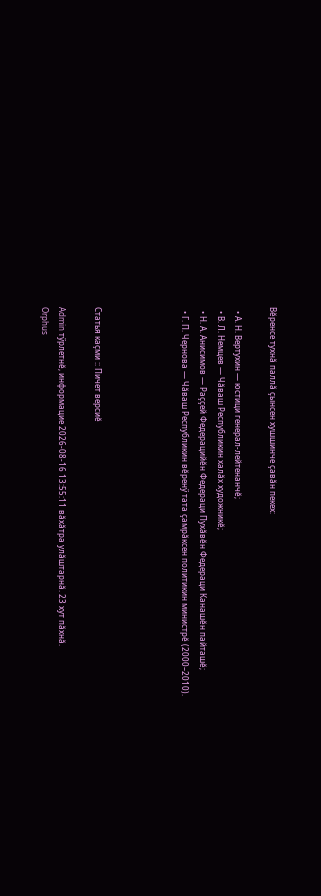Вӗренсе тухнӑ паллӑ ҫынсен хушшинче ҫавӑн пекех:

  • А. Н. Вертухин — юстици генерал-лейтенанчӗ;
  • В. Л. Немцев — Чӑваш Республикин халӑх художникӗ;
  • Н. А. Анисимов — Раҫҫей Федерацийӗн Федераци Пухӑвӗн Федераци Канашӗн пайташӗ;
  • Г. П. Чернова — Чӑваш Республикин вӗренӳ тата ҫамрӑксен политикин министрӗ (2000–2010).




Статья каҫми :: Пичет версиӗ

Admin тӳрлетнӗ, информацие 2026-08-16 13:55:11 вӑхӑтра улӑштарнӑ. 23 хут пӑхнӑ.
Orphus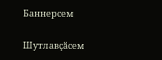Баннерсем

Шутлавҫӑсем